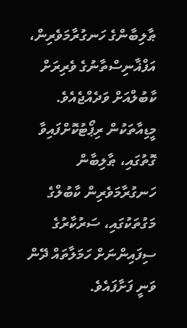ޠާލިބާންގެ ހަނގުރާމަވެރިން، އަފްޣާނިސްތާނުގެ ވެރިރަށް ކާބުލްއަށް ވަދެއްޖެއެވެ.
މީޑިއާތަކުން ރިޕޯޓުކޮށްފައިވާ ގޮތުގައި، ޠާލިބާން ހަނގުރާމަވެރިން ކާބުލްގެ މަގުތަކުގައި، ސަރުކާރުގެ ސިފައިންނަށް ހަމަލާތައް ދޭން ވަނީ ފަށާފައެވެ.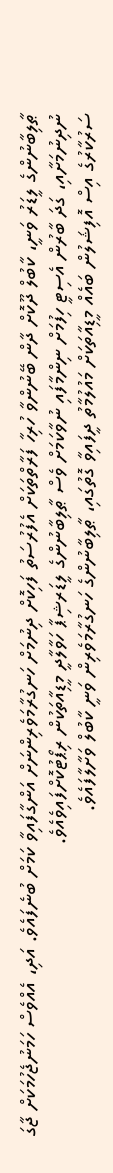ޠާލިބާނުންގެ ލީޑަރު ވަނީ، ކާބުލް ދޫކޮށް ދާން ބޭނުންވާ ހުރިހާ ފަރާތްތަކަށް އެފުރުސަތު ފަހިކޮށް ދިނުމަށް ހަނގުރާމަވެރިންނަށް އަންގާފައިވާ ކަމަށް ބުނެފައެވެ. އަދި، އެއްވެސް ހަމަނުޖެހުމަކަށް ޖާގަ ނުދިނުމަށާއި، ގަދަ ބާރުން އެސިޓީ ހިފުމަށް ނިންމާފައި ނުވާކަމަށް ވެސް ޠާލިބާނުންގެ ލީޑަރޝިޕާ ހަވާލާދީ މީޑިއާތަކުން ރިޕޯޓުކޮށްފައިވެއެވެ.
ސަރުކާރުގެ އިސް އޮފިޝަލުން ބައެއް މީޑިއާތަކަށް މައުލުމާތު ދީފައިވާ ގޮތުގައި، ޠާލިބާނުންގެ ހަނގުރާމަވެރިން ވަނީ ކާބުލް ވަށާލާފައެވެ.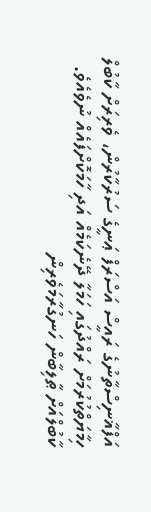އަފްޣާނިސްތާނުގެ ރައީސް އަސްރަފް ޢަނީގެ ސަރުކާރުން، ވެރިރަށް ކާބުލް ހިމާޔަތްކުރުމަށް ރައްދުގައި ހަމަލާ ދޭނެކަމެއް އަދި ހާމަކޮށްފައެއް ނުވެއެވެ.
ކާބުލްއަށް ޠާލިބާން ހަނގުރާމަވެރިން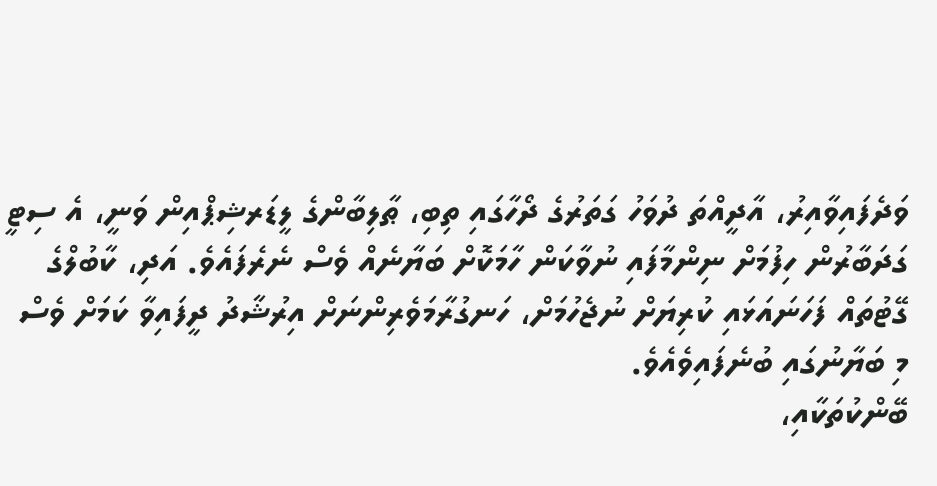ވަދެފައިވާއިރު، އާދީއްތަ ދުވަހު ގަތަރުގެ ދޯހާގައި ތިބި، ޠާލިބާންގެ ލީޑަރޝިޕްއިން ވަނީ، އެ ސިޓީ ގަދަބާރުން ހިފުމަށް ނިންމާފައި ނުވާކަން ހާމަކޮށް ބަޔާނެއް ވެސް ނެރެފައެވެ. އަދި، ކާބުލްގެ ގޭޓުތައް ފަހަނައަޅައި ކުރިޔަށް ނުޖެހުމަށް، ހަނގުރާމަވެރިންނަށް އިރުޝާދު ދީފައިވާ ކަމަށް ވެސް މި ބަޔާނުގައި ބުނެފައިވެއެވެ.
ބޭންކުތަކާއި،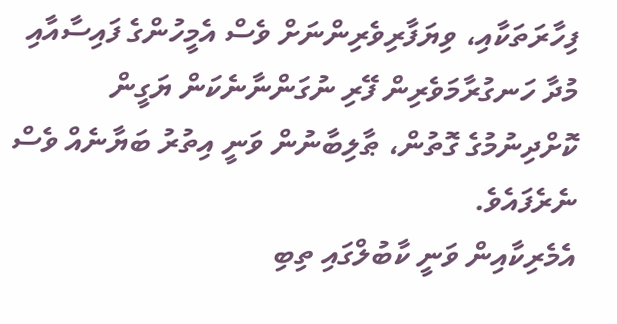ފިހާރަތަކާއި، ވިޔަފާރިވެރިންނަށް ވެސް އެމީހުންގެ ފައިސާއާއި މުދާ ހަނގުރާމަވެރިން ފޭރި ނުގަންނާނެކަން ޔަގީން ކޮށްދިނުމުގެ ގޮތުން، ޠާލިބާނުން ވަނީ އިތުރު ބަޔާނެއް ވެސް ނެރެފައެވެ.
އެމެރިކާއިން ވަނީ ކާބުލްގައި ތިބި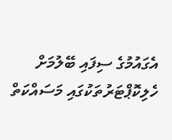އެގައުމުގެ ސިފައި ބޭލުމަށް ހެލިކޮޕްޓަރުތަކުގައި މަސައްކަތް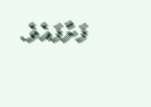ފަށާފައެވެ.